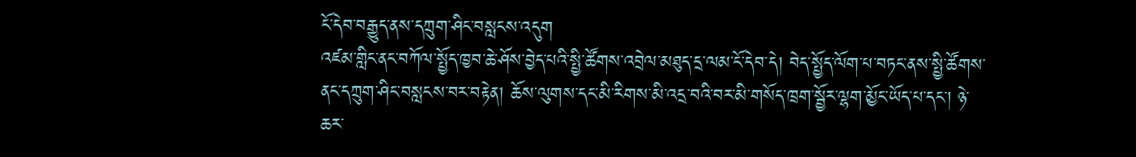ངོ་དེབ་བརྒྱུད་ནས་དཀྲུག་ཤིང་བསླངས་འདུག
འཛམ་གླིང་ནང་བཀོལ་སྤྱོད་ཁྱབ་ཆེ་ཤོས་བྱེད་པའི་སྤྱི་ཚོགས་འབྲེལ་མཐུད་དྲ་ལམ་ངོ་དེབ་དེ། བེད་སྤྱོད་ལོག་པ་བཏང་ནས་སྤྱི་ཚོགས་ནང་དཀྲུག་ཤིང་བསླངས་བར་བརྟེན། ཆོས་ལུགས་དང་མི་རིགས་མི་འདྲ་བའི་བར་མི་གསོད་ཁྲག་སྦྱོར་ལྷག་མྱོང་ཡོད་པ་དང་། ཉེ་ཆར་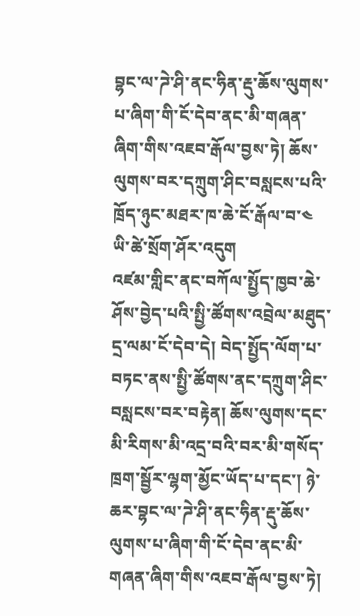བྷང་ལ་ཌེ་ཤི་ནང་ཧིན་རྡུ་ཆོས་ལུགས་པ་ཞིག་གི་ངོ་དེབ་ནང་མི་གཞན་ཞིག་གིས་འཇབ་རྒོལ་བྱས་ཏེ། ཆོས་ལུགས་བར་དཀྲུག་ཤིང་བསླངས་པའི་ཁྲོད་ཉུང་མཐར་ཁ་ཆེ་ངོ་རྒོལ་བ་༤ ཡི་ཚེ་སྲོག་ཤོར་འདུག
འཛམ་གླིང་ནང་བཀོལ་སྤྱོད་ཁྱབ་ཆེ་ཤོས་བྱེད་པའི་སྤྱི་ཚོགས་འབྲེལ་མཐུད་དྲ་ལམ་ངོ་དེབ་དེ། བེད་སྤྱོད་ལོག་པ་བཏང་ནས་སྤྱི་ཚོགས་ནང་དཀྲུག་ཤིང་བསླངས་བར་བརྟེན། ཆོས་ལུགས་དང་མི་རིགས་མི་འདྲ་བའི་བར་མི་གསོད་ཁྲག་སྦྱོར་ལྷག་མྱོང་ཡོད་པ་དང་། ཉེ་ཆར་བྷང་ལ་ཌེ་ཤི་ནང་ཧིན་རྡུ་ཆོས་ལུགས་པ་ཞིག་གི་ངོ་དེབ་ནང་མི་གཞན་ཞིག་གིས་འཇབ་རྒོལ་བྱས་ཏེ།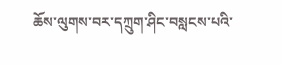ཆོས་ལུགས་བར་དཀྲུག་ཤིང་བསླངས་པའི་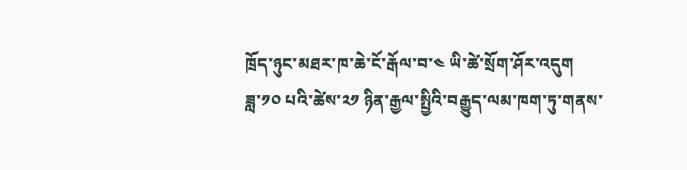ཁྲོད་ཉུང་མཐར་ཁ་ཆེ་ངོ་རྒོལ་བ་༤ ཡི་ཚེ་སྲོག་ཤོར་འདུག
ཟླ་༡༠ པའི་ཚེས་༢༡ ཉིན་རྒྱལ་སྤྱིའི་བརྒྱུད་ལམ་ཁག་ཏུ་གནས་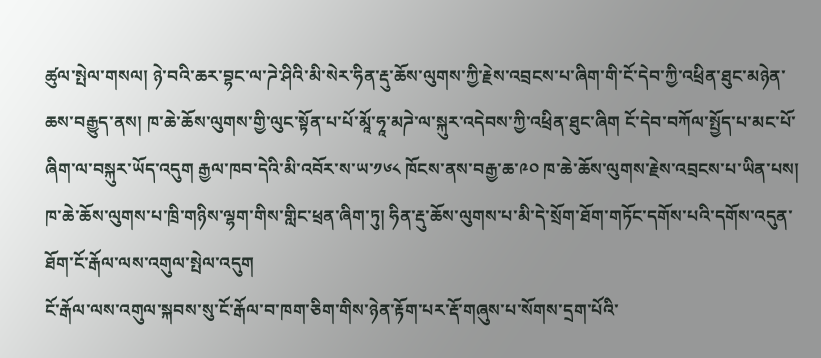ཚུལ་སྤེལ་གསལ། ཉེ་བའི་ཆར་བྷང་ལ་ཌེ་ཤིའི་མི་སེར་ཧིན་རྡུ་ཆོས་ལུགས་ཀྱི་རྗེས་འབྲངས་པ་ཞིག་གི་ངོ་དེབ་ཀྱི་འཕྲིན་ཐུང་མཉེན་ཆས་བརྒྱུད་ནས། ཁ་ཆེ་ཆོས་ལུགས་གྱི་ལུང་སྟོན་པ་པོ་མཱོ་ཧཱ་མཌེ་ལ་སྐུར་འདེབས་ཀྱི་འཕྲིན་ཐུང་ཞིག ངོ་དེབ་བཀོལ་སྤྱོད་པ་མང་པོ་ཞིག་ལ་བསྐུར་ཡོད་འདུག རྒྱལ་ཁབ་དེའི་མི་འབོར་ས་ཡ་༡༦༨ ཁོངས་ནས་བརྒྱ་ཆ་༩༠ ཁ་ཆེ་ཆོས་ལུགས་རྗེས་འབྲངས་པ་ཡིན་པས། ཁ་ཆེ་ཆོས་ལུགས་པ་ཁྲི་གཉིས་ལྷག་གིས་གླིང་ཕྲན་ཞིག་ཏུ། ཧིན་རྡུ་ཆོས་ལུགས་པ་མི་དེ་སྲོག་ཐོག་གཏོང་དགོས་པའི་དགོས་འདུན་ཐོག་ངོ་རྒོལ་ལས་འགུལ་སྤེལ་འདུག
ངོ་རྒོལ་ལས་འགུལ་སྐབས་སུ་ངོ་རྒོལ་བ་ཁག་ཅིག་གིས་ཉེན་རྟོག་པར་རྡོ་གཞུས་པ་སོགས་དྲག་པོའི་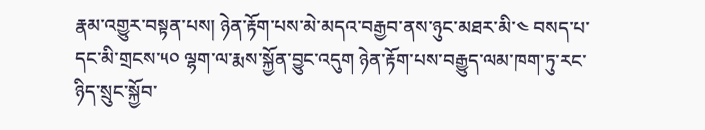རྣམ་འགྱུར་བསྟན་པས། ཉེན་རྟོག་པས་མེ་མདའ་བརྒྱབ་ནས་ཉུང་མཐར་མི་༤ བསད་པ་དང་མི་གྲངས་༥༠ ལྷག་ལ་རྨས་སྐྱོན་བྱུང་འདུག ཉེན་རྟོག་པས་བརྒྱུད་ལམ་ཁག་ཏུ་རང་ཉིད་སྲུང་སྐྱོབ་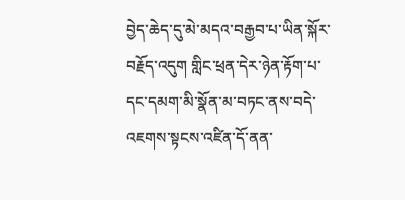བྱེད་ཆེད་དུ་མེ་མདའ་བརྒྱབ་པ་ཡིན་སྐོར་བརྗོད་འདུག གླིང་ཕྲན་དེར་ཉེན་རྟོག་པ་དང་དམག་མི་སྣོན་མ་བཏང་ནས་བདེ་འཇགས་སྟངས་འཛིན་དོ་ནན་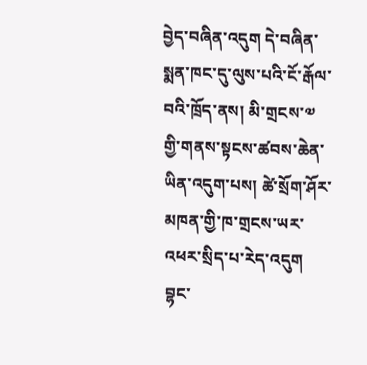བྱེད་བཞིན་འདུག དེ་བཞིན་སྨན་ཁང་དུ་ལུས་པའི་ངོ་རྒོལ་བའི་ཁྲོད་ནས། མི་གྲངས་༧ གྱི་གནས་སྟངས་ཚབས་ཆེན་ཡིན་འདུག་པས། ཚེ་སྲོག་ཤོར་མཁན་གྱི་ཁ་གྲངས་ཡར་འཕར་སྲིད་པ་རེད་འདུག
བྷང་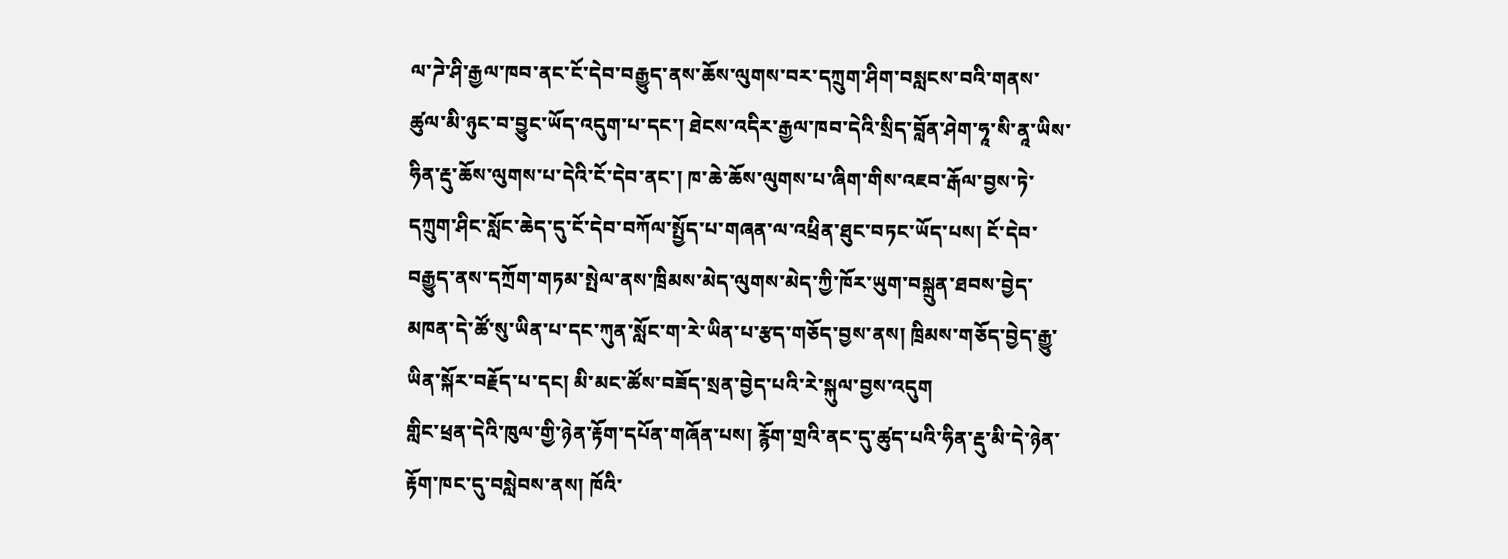ལ་ཌེ་ཤི་རྒྱལ་ཁབ་ནང་ངོ་དེབ་བརྒྱུད་ནས་ཆོས་ལུགས་བར་དཀྲུག་ཤིག་བསླངས་བའི་གནས་ཚུལ་མི་ཉུང་བ་བྱུང་ཡོད་འདུག་པ་དང་། ཐེངས་འདིར་རྒྱལ་ཁབ་དེའི་སྲིད་བློན་ཤེག་ཧཱ་སི་ནཱ་ཡིས་ཧིན་རྡུ་ཆོས་ལུགས་པ་དེའི་ངོ་དེབ་ནང་། ཁ་ཆེ་ཆོས་ལུགས་པ་ཞིག་གིས་འཇབ་རྒོལ་བྱས་ཏེ་དཀྲུག་ཤིང་སློང་ཆེད་དུ་ངོ་དེབ་བཀོལ་སྤྱོད་པ་གཞན་ལ་འཕྲིན་ཐུང་བཏང་ཡོད་པས། ངོ་དེབ་བརྒྱུད་ནས་དཀྲོག་གཏམ་སྤེལ་ནས་ཁྲིམས་མེད་ལུགས་མེད་ཀྱི་ཁོར་ཡུག་བསྐྲུན་ཐབས་བྱེད་མཁན་དེ་ཚོ་སུ་ཡིན་པ་དང་ཀུན་སློང་ག་རེ་ཡིན་པ་རྩད་གཅོད་བྱས་ནས། ཁྲིམས་གཅོད་བྱེད་རྒྱུ་ཡིན་སྐོར་བརྗོད་པ་དང། མི་མང་ཚོས་བཟོད་སྲན་བྱེད་པའི་རེ་སྐུལ་བྱས་འདུག
གླིང་ཕྲན་དེའི་ཁུལ་གྱི་ཉེན་རྟོག་དཔོན་གཞོན་པས། རྙོག་གྲའི་ནང་དུ་ཚུད་པའི་ཧིན་རྡུ་མི་དེ་ཉེན་རྟོག་ཁང་དུ་བསླེབས་ནས། ཁོའི་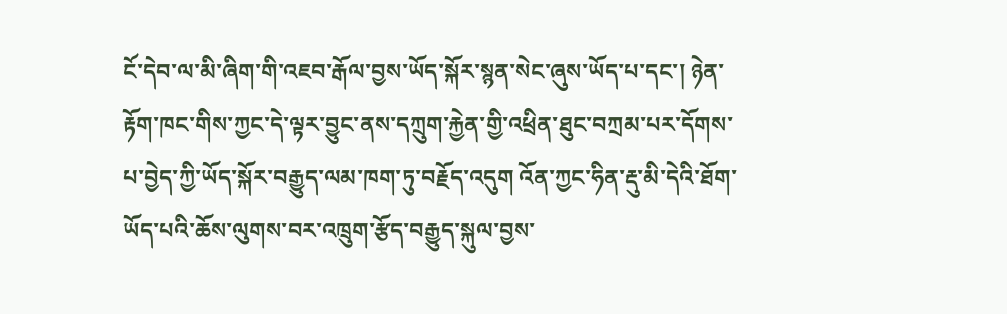ངོ་དེབ་ལ་མི་ཞིག་གི་འཇབ་རྒོལ་བྱས་ཡོད་སྐོར་སྙན་སེང་ཞུས་ཡོད་པ་དང་། ཉེན་རྟོག་ཁང་གིས་ཀྱང་དེ་ལྟར་བྱུང་ནས་དཀྲུག་རྐྱེན་གྱི་འཕྲིན་ཐུང་བཀྲམ་པར་དོགས་པ་བྱེད་ཀྱི་ཡོད་སྐོར་བརྒྱུད་ལམ་ཁག་ཏུ་བརྗོད་འདུག འོན་ཀྱང་ཧིན་རྡུ་མི་དེའི་ཐོག་ཡོད་པའི་ཆོས་ལུགས་བར་འཁྲུག་རྩོད་བརྒྱུད་སྐུལ་བྱས་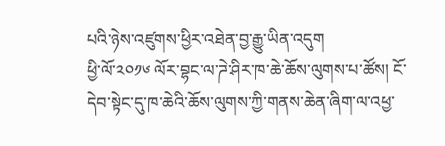པའི་ཉེས་འཛུགས་ཕྱིར་འཐེན་བྱ་རྒྱུ་ཡིན་འདུག
ཕྱི་ལོ་༢༠༡༦ ལོར་བྷང་ལ་ཌེ་ཤིར་ཁ་ཆེ་ཆོས་ལུགས་པ་ཚོས། ངོ་དེབ་སྟེང་དུ་ཁ་ཆེའི་ཆོས་ལུགས་ཀྱི་གནས་ཆེན་ཞིག་ལ་འཕྱ་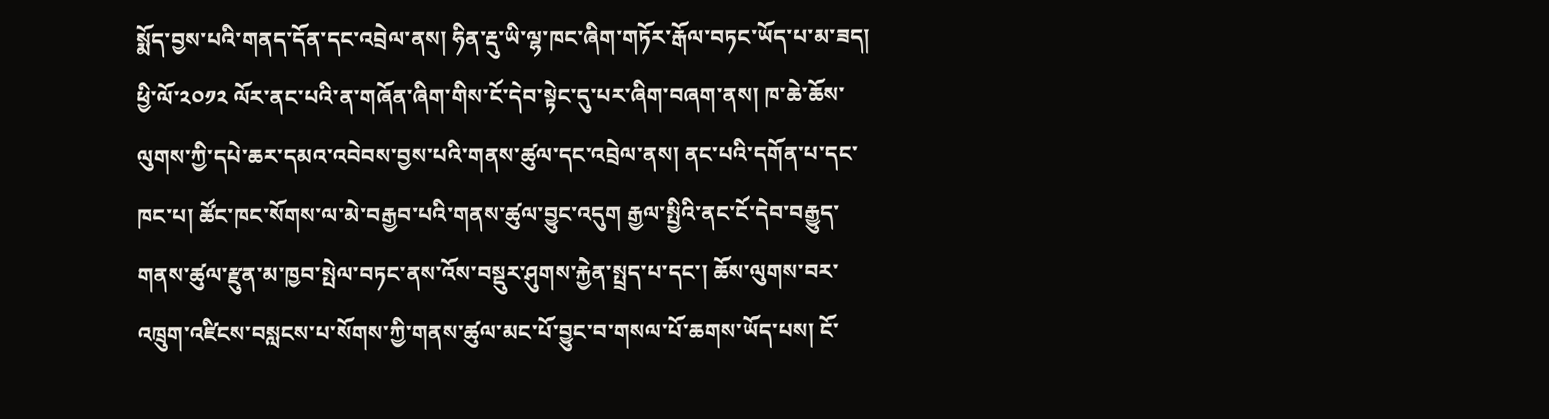སྨོད་བྱས་པའི་གནད་དོན་དང་འབྲེལ་ནས། ཧིན་རྡུ་ཡི་ལྷ་ཁང་ཞིག་གཏོར་རྒོལ་བཏང་ཡོད་པ་མ་ཟད། ཕྱི་ལོ་༢༠༡༢ ལོར་ནང་པའི་ན་གཞོན་ཞིག་གིས་ངོ་དེབ་སྟེང་དུ་པར་ཞིག་བཞག་ནས། ཁ་ཆེ་ཆོས་ལུགས་ཀྱི་དཔེ་ཆར་དམའ་འབེབས་བྱས་པའི་གནས་ཚུལ་དང་འབྲེལ་ནས། ནང་པའི་དགོན་པ་དང་ཁང་པ། ཚོང་ཁང་སོགས་ལ་མེ་བརྒྱབ་པའི་གནས་ཚུལ་བྱུང་འདུག རྒྱལ་སྤྱིའི་ནང་ངོ་དེབ་བརྒྱུད་གནས་ཚུལ་རྫུན་མ་ཁྱབ་སྤེལ་བཏང་ནས་འོས་བསྡུར་ཤུགས་རྐྱེན་སྤྲད་པ་དང་། ཆོས་ལུགས་བར་འཁྲུག་འཛིངས་བསླངས་པ་སོགས་ཀྱི་གནས་ཚུལ་མང་པོ་བྱུང་བ་གསལ་པོ་ཆགས་ཡོད་པས། ངོ་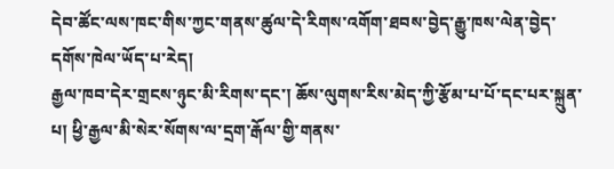དེབ་ཚོང་ལས་ཁང་གིས་ཀྱང་གནས་ཚུལ་དེ་རིགས་འགོག་ཐབས་བྱེད་རྒྱུ་ཁས་ལེན་བྱེད་དགོས་ཁེལ་ཡོད་པ་རེད།
རྒྱལ་ཁབ་དེར་གྲངས་ཉུང་མི་རིགས་དང་། ཆོས་ལུགས་རིས་མེད་ཀྱི་རྩོམ་པ་པོ་དང་པར་སྐྲུན་པ། ཕྱི་རྒྱལ་མི་སེར་སོགས་ལ་དྲག་རྒོལ་གྱི་གནས་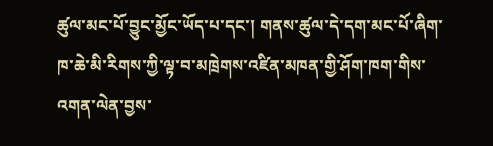ཚུལ་མང་པོ་བྱུང་མྱོང་ཡོད་པ་དང་། གནས་ཚུལ་དེ་དག་མང་པོ་ཞིག་ཁ་ཆེ་མི་རིགས་ཀྱི་ལྟ་བ་མཁྲེགས་འཛིན་མཁན་གྱི་ཤོག་ཁག་གིས་འགན་ལེན་བྱས་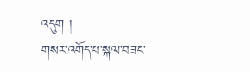འདུག །
གསར་འགོད་པ་སྐལ་བཟང་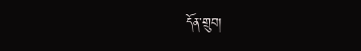དོན་གྲུབ།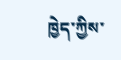ཁྱེད་ཀྱིས་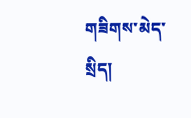གཟིགས་མེད་སྲིད།